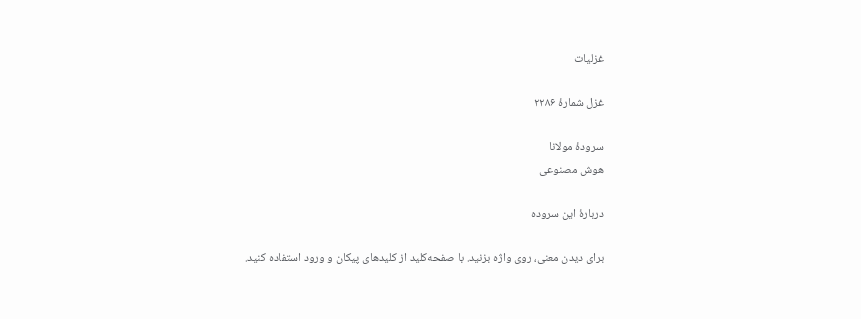غزلیات

غزل شمارهٔ ۲۲۸۶

سرودهٔ مولانا
هوش مصنوعی

دربارهٔ این سروده

برای دیدن معنی، روی واژه بزنید. با صفحه‌کلید از کلیدهای پیکان و ورود استفاده کنید.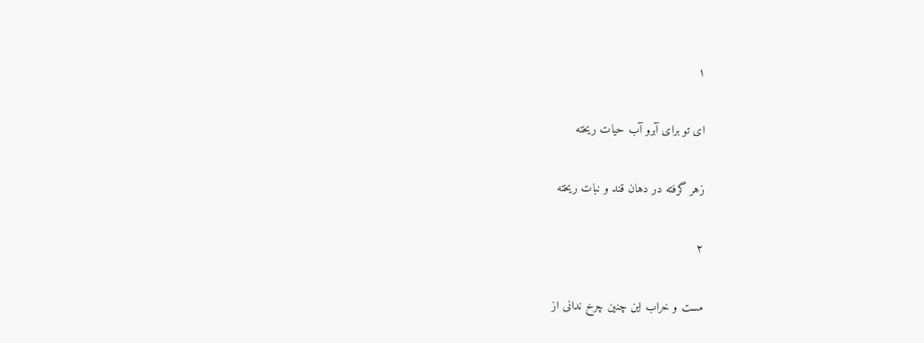۱

ای تو برای آبرو آب حیات ریخته

زهر گرفته در دهان قند و نبات ریخته

۲

مست و خراب این چنین چرخ ندانی از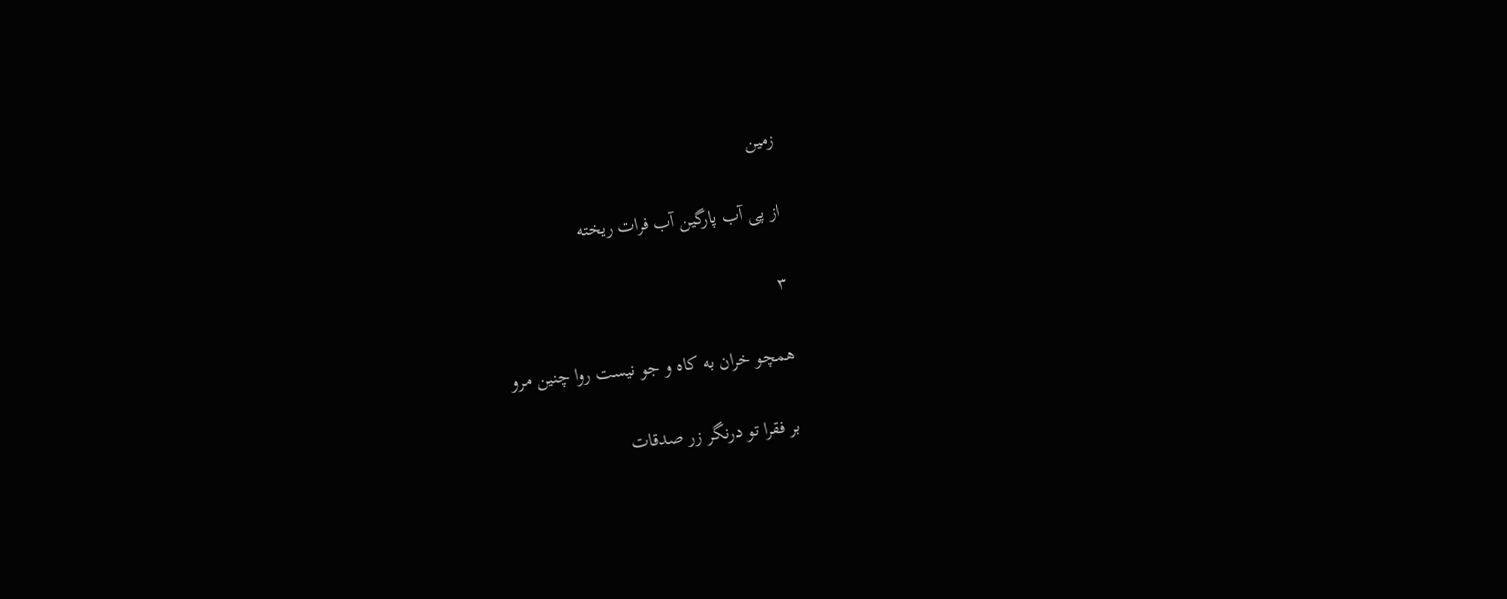زمین

از پی آب پارگین آب فرات ریخته

۳

همچو خران به کاه و جو نیست روا چنین مرو

بر فقرا تو درنگر زر صدقات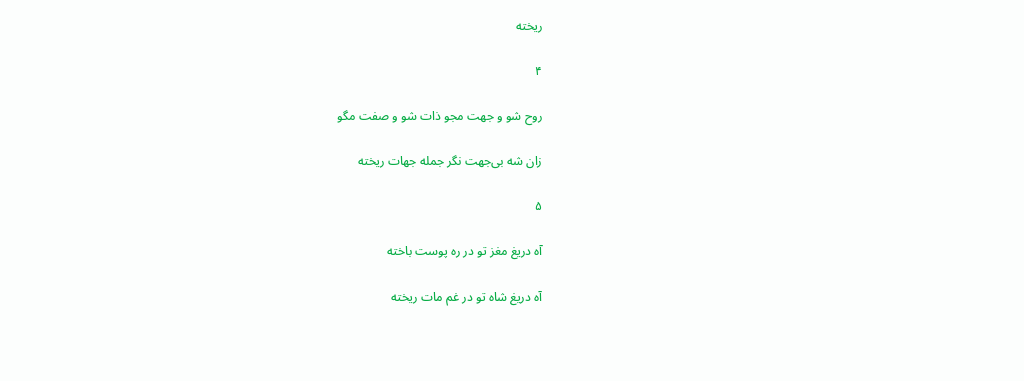ریخته

۴

روح شو و جهت مجو ذات شو و صفت مگو

زان شه بی‌جهت نگر جمله جهات ریخته

۵

آه دریغ مغز تو در ره پوست باخته

آه دریغ شاه تو در غم مات ریخته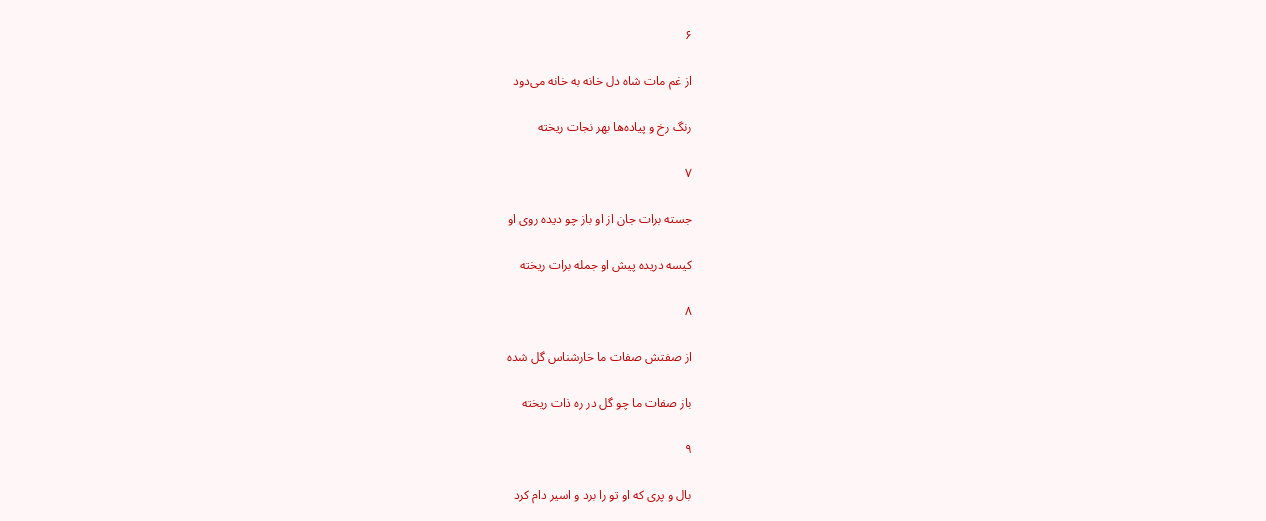۶

از غم مات شاه دل خانه به خانه می‌دود

رنگ رخ و پیاده‌ها بهر نجات ریخته

۷

جسته برات جان از او باز چو دیده روی او

کیسه دریده پیش او جمله برات ریخته

۸

از صفتش صفات ما خارشناس گل شده

باز صفات ما چو گل در ره ذات ریخته

۹

بال و پری که او تو را برد و اسیر دام کرد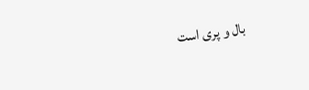بال و پری است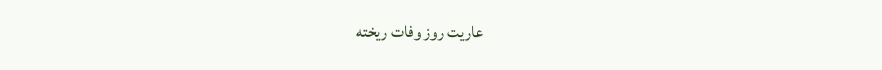عاریت روز وفات ریخته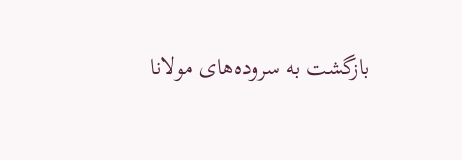بازگشت به سروده‌های مولانا